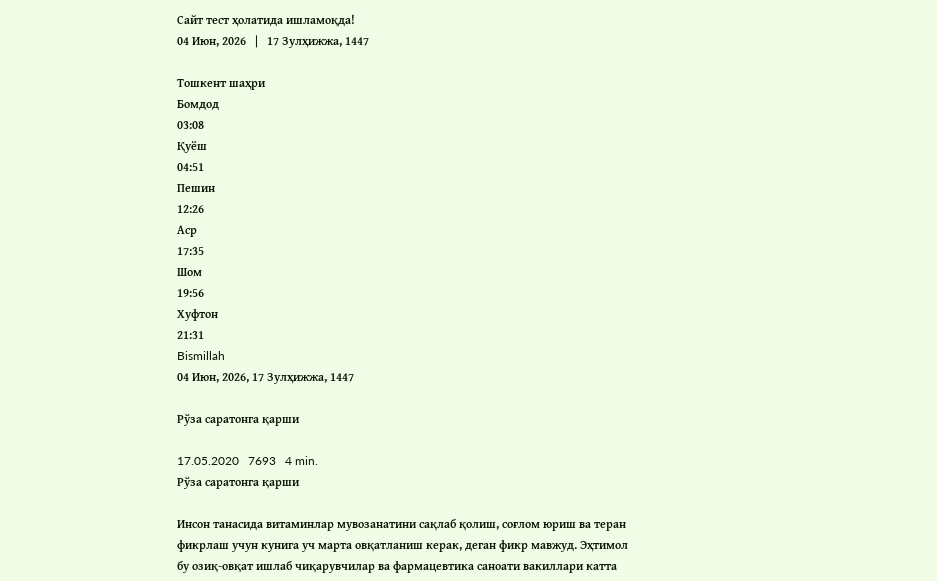Сайт тест ҳолатида ишламоқда!
04 Июн, 2026   |   17 Зулҳижжа, 1447

Тошкент шаҳри
Бомдод
03:08
Қуёш
04:51
Пешин
12:26
Аср
17:35
Шом
19:56
Хуфтон
21:31
Bismillah
04 Июн, 2026, 17 Зулҳижжа, 1447

Рўза саратонга қарши

17.05.2020   7693   4 min.
Рўза саратонга қарши

Инсон танасида витаминлар мувозанатини сақлаб қолиш, соғлом юриш ва теран фикрлаш учун кунига уч марта овқатланиш керак, деган фикр мавжуд. Эҳтимол бу озиқ-овқат ишлаб чиқарувчилар ва фармацевтика саноати вакиллари катта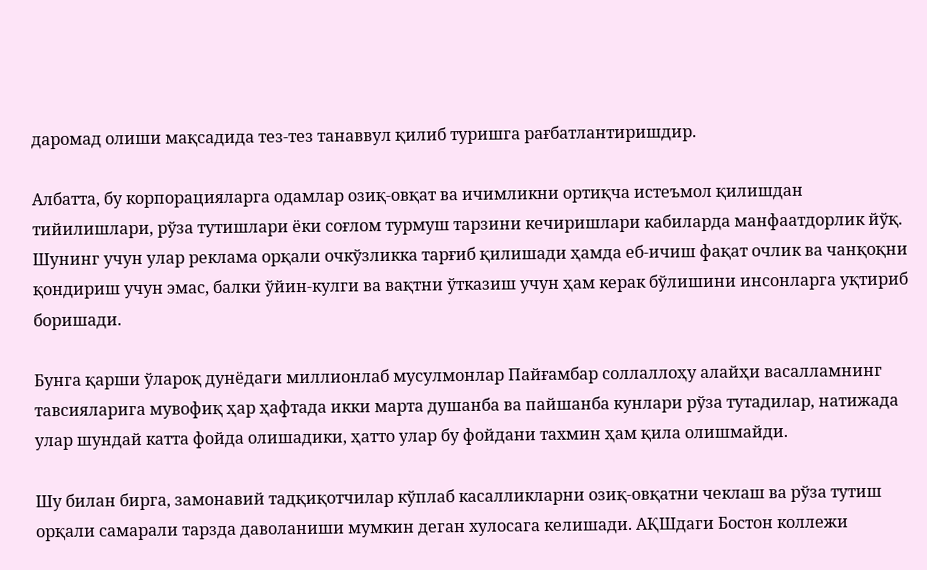даромад олиши мақсадида тез-тез танаввул қилиб туришга рағбатлантиришдир.

Албатта, бу корпорацияларга одамлар озиқ-овқат ва ичимликни ортиқча истеъмол қилишдан тийилишлари, рўза тутишлари ёки соғлом турмуш тарзини кечиришлари кабиларда манфаатдорлик йўқ. Шунинг учун улар реклама орқали очкўзликка тарғиб қилишади ҳамда еб-ичиш фақат очлик ва чанқоқни қондириш учун эмас, балки ўйин-кулги ва вақтни ўтказиш учун ҳам керак бўлишини инсонларга уқтириб боришади.

Бунга қарши ўлароқ дунёдаги миллионлаб мусулмонлар Пайғамбар соллаллоҳу алайҳи васалламнинг тавсияларига мувофиқ ҳар ҳафтада икки марта душанба ва пайшанба кунлари рўза тутадилар, натижада улар шундай катта фойда олишадики, ҳатто улар бу фойдани тахмин ҳам қила олишмайди.

Шу билан бирга, замонавий тадқиқотчилар кўплаб касалликларни озиқ-овқатни чеклаш ва рўза тутиш орқали самарали тарзда даволаниши мумкин деган хулосага келишади. АҚШдаги Бостон коллежи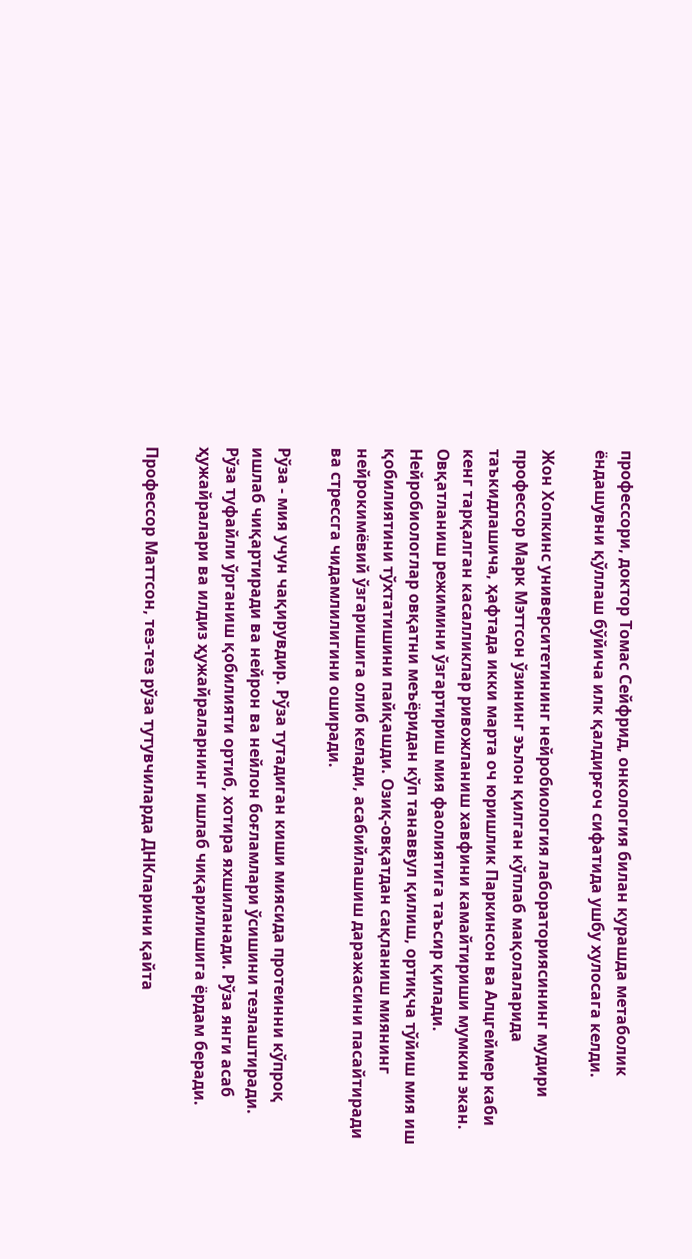профессори, доктор Томас Сейфрид, онкология билан курашда метаболик ёндашувни қўллаш бўйича илк қалдирғоч сифатида ушбу хулосага келди.

Жон Хопкинс университетининг нейробиология лабораториясининг мудири профессор Марк Мэттсон ўзининг эълон қилган кўплаб мақолаларида таъкидлашича, ҳафтада икки марта оч юришлик Паркинсон ва Алцгеймер каби кенг тарқалган касалликлар ривожланиш хавфини камайтириши мумкин экан.
Овқатланиш режимини ўзгартириш мия фаолиятига таъсир қилади. Нейробиологлар овқатни меъёридан кўп танаввул қилиш, ортиқча тўйиш мия иш қобилиятини тўхтатишини пайқашди. Озиқ-овқатдан сақланиш миянинг нейрокимёвий ўзгаришига олиб келади, асабийлашиш даражасини пасайтиради ва стрессга чидамлилигини оширади.

Рўза - мия учун чақирувдир. Рўза тутадиган киши миясида протеинни кўпроқ ишлаб чиқартиради ва нейрон ва нейлон боғламлари ўсишини тезлаштиради. Рўза туфайли ўрганиш қобилияти ортиб, хотира яхшиланади. Рўза янги асаб ҳужайралари ва илдиз ҳужайраларнинг ишлаб чиқарилишига ёрдам беради.

Профессор Маттсон, тез-тез рўза тутувчиларда ДНКларини қайта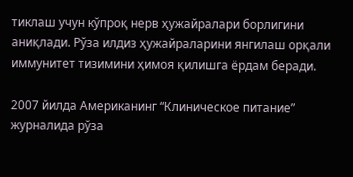тиклаш учун кўпроқ нерв ҳужайралари борлигини аниқлади. Рўза илдиз ҳужайраларини янгилаш орқали иммунитет тизимини ҳимоя қилишга ёрдам беради.

2007 йилда Американинг “Клиническое питание” журналида рўза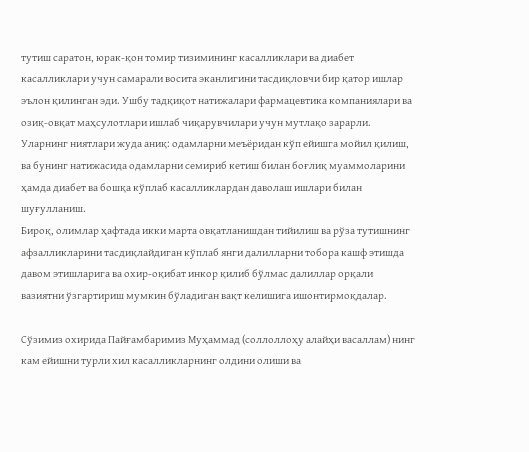тутиш саратон, юрак-қон томир тизимининг касалликлари ва диабет касалликлари учун самарали восита эканлигини тасдиқловчи бир қатор ишлар эълон қилинган эди. Ушбу тадқиқот натижалари фармацевтика компаниялари ва озиқ-овқат маҳсулотлари ишлаб чиқарувчилари учун мутлақо зарарли. Уларнинг ниятлари жуда аниқ: одамларни меъёридан кўп ейишга мойил қилиш, ва бунинг натижасида одамларни семириб кетиш билан боғлиқ муаммоларини ҳамда диабет ва бошқа кўплаб касалликлардан даволаш ишлари билан шуғулланиш.
Бироқ, олимлар ҳафтада икки марта овқатланишдан тийилиш ва рўза тутишнинг афзалликларини тасдиқлайдиган кўплаб янги далилларни тобора кашф этишда давом этишларига ва охир-оқибат инкор қилиб бўлмас далиллар орқали вазиятни ўзгартириш мумкин бўладиган вақт келишига ишонтирмоқдалар.

Сўзимиз охирида Пайғамбаримиз Муҳаммад (соллоллоҳу алайҳи васаллам) нинг кам ейишни турли хил касалликларнинг олдини олиши ва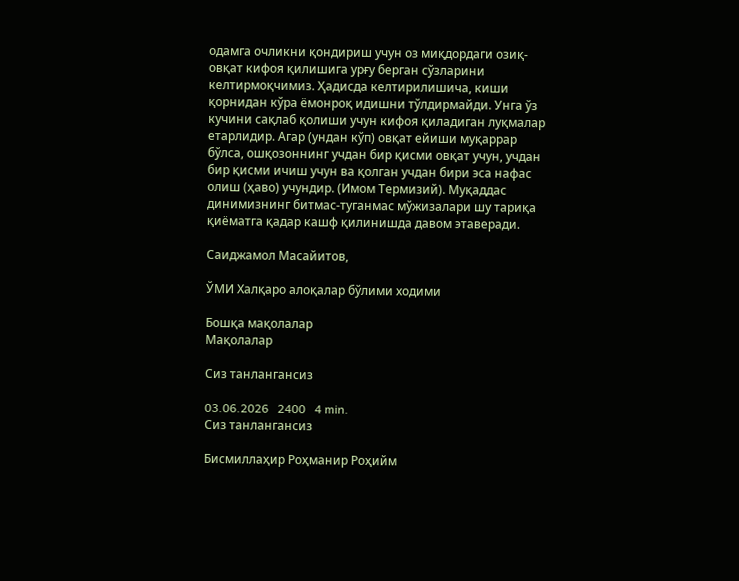одамга очликни қондириш учун оз миқдордаги озиқ-овқат кифоя қилишига урғу берган сўзларини келтирмоқчимиз. Ҳадисда келтирилишича, киши қорнидан кўра ёмонроқ идишни тўлдирмайди. Унга ўз кучини сақлаб қолиши учун кифоя қиладиган луқмалар етарлидир. Агар (ундан кўп) овқат ейиши муқаррар бўлса, ошқозоннинг учдан бир қисми овқат учун, учдан бир қисми ичиш учун ва қолган учдан бири эса нафас олиш (ҳаво) учундир. (Имом Термизий). Муқаддас динимизнинг битмас-туганмас мўжизалари шу тариқа қиёматга қадар кашф қилинишда давом этаверади.

Саиджамол Масайитов,

ЎМИ Халқаро алоқалар бўлими ходими

Бошқа мақолалар
Мақолалар

Сиз танлангансиз

03.06.2026   2400   4 min.
Сиз танлангансиз

Бисмиллаҳир Роҳманир Роҳийм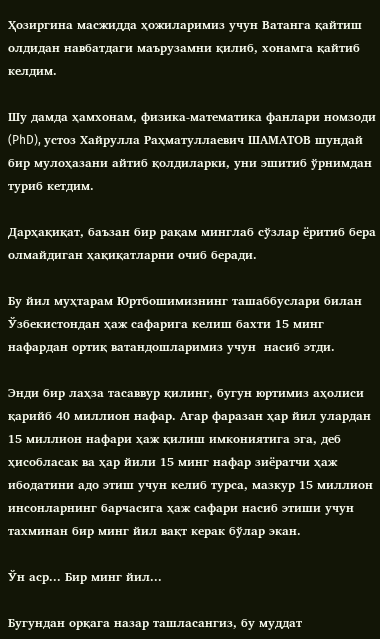Ҳозиргина масжидда ҳожиларимиз учун Ватанга қайтиш олдидан навбатдаги маърузамни қилиб, хонамга қайтиб келдим.

Шу дамда ҳамхонам, физика-математика фанлари номзоди (PhD), устоз Хайрулла Раҳматуллаевич ШАМАТОВ шундай бир мулоҳазани айтиб қолдиларки, уни эшитиб ўрнимдан туриб кетдим.

Дарҳақиқат, баъзан бир рақам минглаб сўзлар ёритиб бера олмайдиган ҳақиқатларни очиб беради.

Бу йил муҳтарам Юртбошимизнинг ташаббуслари билан Ўзбекистондан ҳаж сафарига келиш бахти 15 минг нафардан ортиқ ватандошларимиз учун  насиб этди.

Энди бир лаҳза тасаввур қилинг, бугун юртимиз аҳолиси қарийб 40 миллион нафар. Агар фаразан ҳар йил улардан 15 миллион нафари ҳаж қилиш имкониятига эга, деб ҳисобласак ва ҳар йили 15 минг нафар зиёратчи ҳаж ибодатини адо этиш учун келиб турса, мазкур 15 миллион инсонларнинг барчасига ҳаж сафари насиб этиши учун тахминан бир минг йил вақт керак бўлар экан.

Ўн аср... Бир минг йил...

Бугундан орқага назар ташласангиз, бу муддат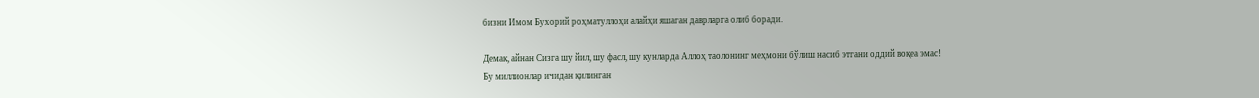бизни Имом Бухорий роҳматуллоҳи алайҳи яшаган даврларга олиб боради.

Демак, айнан Сизга шу йил, шу фасл, шу кунларда Аллоҳ таолонинг меҳмони бўлиш насиб этгани оддий воқеа эмас!
Бу миллионлар ичидан қилинган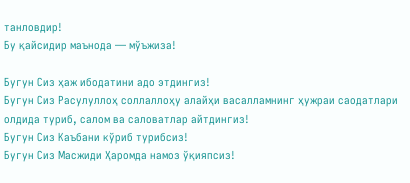танловдир!
Бу қайсидир маънода — мўъжиза!

Бугун Сиз ҳаж ибодатини адо этдингиз!
Бугун Сиз Расулуллоҳ соллаллоҳу алайҳи васалламнинг ҳужраи саодатлари олдида туриб, салом ва саловатлар айтдингиз!
Бугун Сиз Каъбани кўриб турибсиз!
Бугун Сиз Масжиди Ҳаромда намоз ўқияпсиз!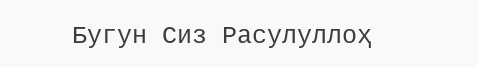Бугун Сиз Расулуллоҳ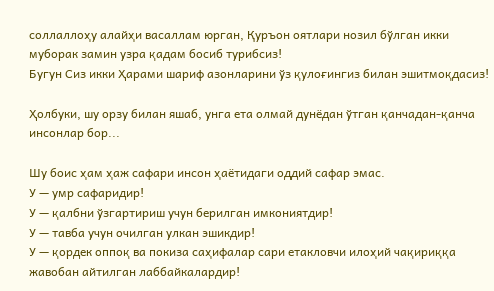соллаллоҳу алайҳи васаллам юрган, Қуръон оятлари нозил бўлган икки муборак замин узра қадам босиб турибсиз!
Бугун Сиз икки Ҳарами шариф азонларини ўз қулоғингиз билан эшитмоқдасиз!

Ҳолбуки, шу орзу билан яшаб, унга ета олмай дунёдан ўтган қанчадан-қанча инсонлар бор...

Шу боис ҳам ҳаж сафари инсон ҳаётидаги оддий сафар эмас.
У — умр сафаридир!
У — қалбни ўзгартириш учун берилган имкониятдир!
У — тавба учун очилган улкан эшикдир!
У — қордек оппоқ ва покиза саҳифалар сари етакловчи илоҳий чақириққа жавобан айтилган лаббайкалардир!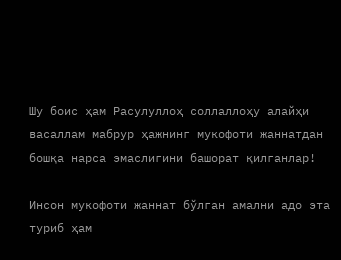Шу боис ҳам Расулуллоҳ соллаллоҳу алайҳи васаллам мабрур ҳажнинг мукофоти жаннатдан бошқа нарса эмаслигини башорат қилганлар!

Инсон мукофоти жаннат бўлган амални адо эта туриб ҳам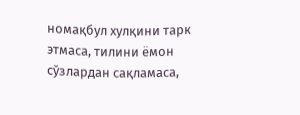номақбул хулқини тарк этмаса, тилини ёмон сўзлардан сақламаса,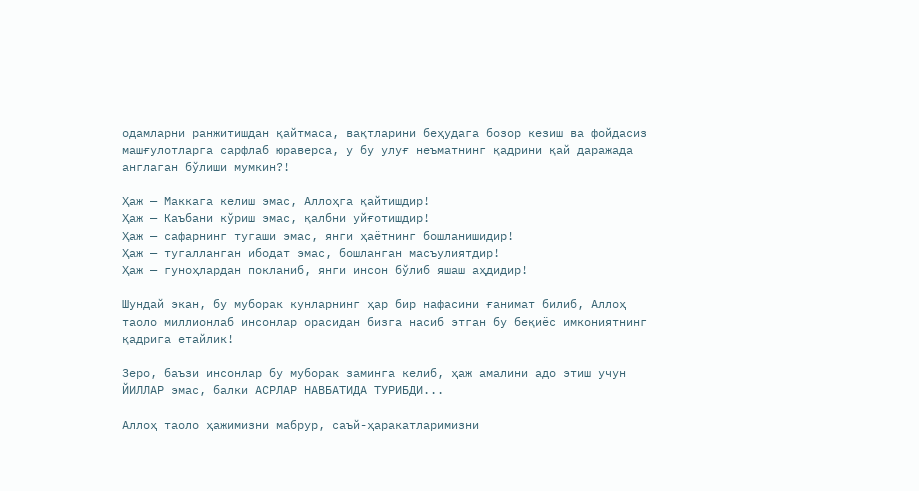одамларни ранжитишдан қайтмаса, вақтларини беҳудага бозор кезиш ва фойдасиз машғулотларга сарфлаб юраверса, у бу улуғ неъматнинг қадрини қай даражада англаган бўлиши мумкин?!

Ҳаж — Маккага келиш эмас, Аллоҳга қайтишдир!
Ҳаж — Каъбани кўриш эмас, қалбни уйғотишдир!
Ҳаж — сафарнинг тугаши эмас, янги ҳаётнинг бошланишидир!
Ҳаж — тугалланган ибодат эмас, бошланган масъулиятдир!
Ҳаж — гуноҳлардан покланиб, янги инсон бўлиб яшаш аҳдидир!

Шундай экан, бу муборак кунларнинг ҳар бир нафасини ғанимат билиб, Аллоҳ таоло миллионлаб инсонлар орасидан бизга насиб этган бу беқиёс имкониятнинг қадрига етайлик!

Зеро, баъзи инсонлар бу муборак заминга келиб, ҳаж амалини адо этиш учун ЙИЛЛАР эмас, балки АСРЛАР НАВБАТИДА ТУРИБДИ...

Аллоҳ таоло ҳажимизни мабрур, саъй-ҳаракатларимизни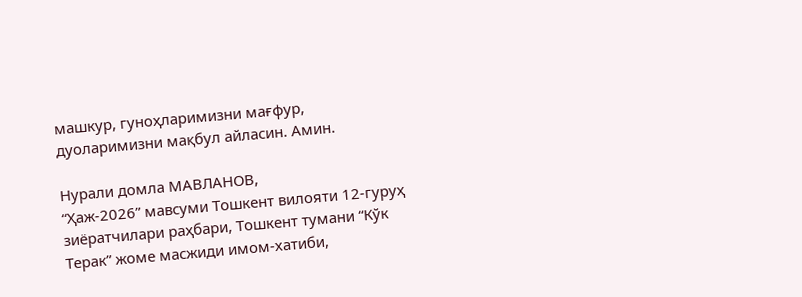машкур, гуноҳларимизни мағфур, дуоларимизни мақбул айласин. Амин.

Нурали домла МАВЛАНОВ,
“Ҳаж-2026” мавсуми Тошкент вилояти 12-гуруҳ зиёратчилари раҳбари, Тошкент тумани “Кўк Терак” жоме масжиди имом-хатиби,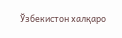Ўзбекистон халқаро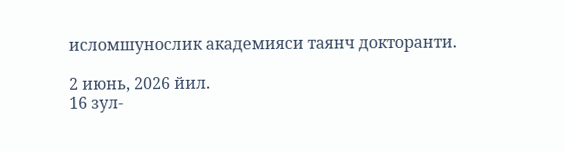исломшунослик академияси таянч докторанти.

2 июнь, 2026 йил.
16 зул-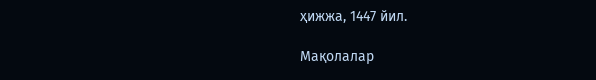ҳижжа, 1447 йил.

Мақолалар